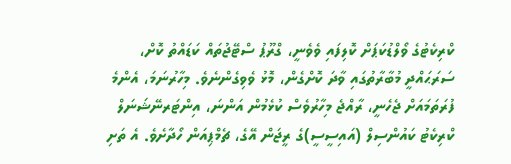ކްރިކެޓުގެ ވޯލްޑުކަޕަށް ކޮލިފައި ވެވެނީ، ގްރޫޕު ސްޓޭޖުތައް ކަޑައްތު ކޮށް، ސަރަޙައްދީ މުބާރާތުގައި ވާދަ ކޮށްގެން، މޮޅު ވެވިގެންނެވެ. މިހާރުނަމަ، އެންމެ ފުރަތަމައަށް ޖެހެނީ، ރާއްޖެ މިހާރުވެސް ކުޅެމުން އަންނަ، އިންޓަރނޭޝަނަލް ކްރިކެޓު ކައުންސިލް (އައިސީސީ)ގެ ރީޖަން އޭގެ، ޗެމްޕިއަން ހޯދާށެވެ. އެ ތަށި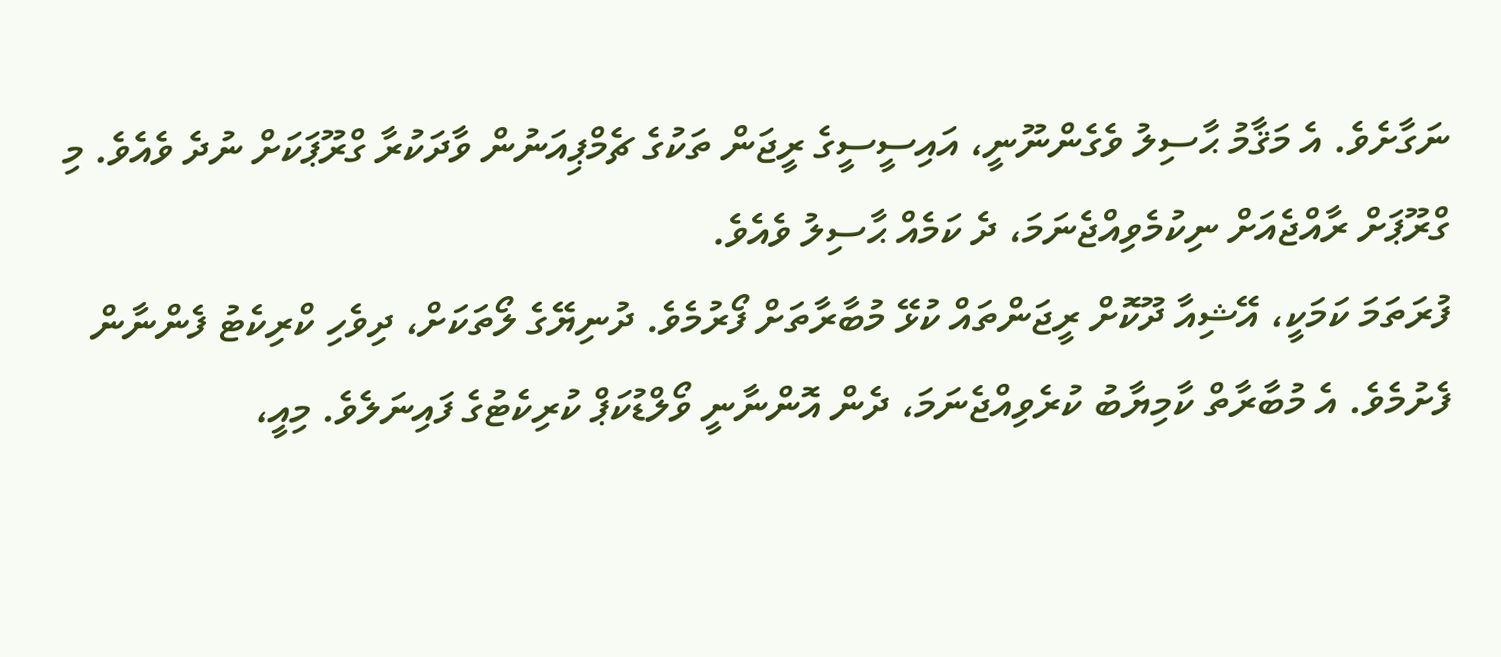ނަގާށެވެ. އެ މަޤާމު ޙާސިލު ވެގެންނޫނީ، އައިސީސީގެ ރީޖަން ތަކުގެ ޗެމްޕިއަނުން ވާދަކުރާ ގްރޫޕަކަށް ނުދެ ވެއެވެ. މި ގްރޫޕަށް ރާއްޖެއަށް ނިކުމެވިއްޖެނަމަ، ދެ ކަމެއް ޙާސިލު ވެއެވެ.
ފުރަތަމަ ކަމަކީ، އޭޝިއާ ދޫކޮށް ރީޖަންތައް ކުޅޭ މުބާރާތަށް ފޯރުމެވެ. ދުނިޔޭގެ ލޯތަކަށް، ދިވެހި ކްރިކެޓު ފެންނާން ފެށުމެވެ. އެ މުބާރާތް ކާމިޔާބު ކުރެވިއްޖެނަމަ، ދެން އޮންނާނީ ވޯލްޑުކަޕް ކުރިކެޓުގެ ފައިނަލެވެ. މިއީ،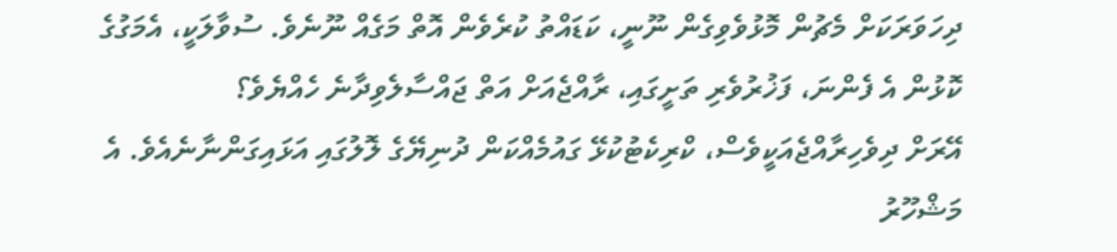ދިހަވަރަކަށް މެޗުން މޮޅުވެވިގެން ނޫނީ، ކަޑައްތު ކުރެވެން އޮތް މަގެއް ނޫނެވެ. ސުވާލަކީ، އެމަގުގެ ކޮޅުން އެ ފެންނަ، ފަޚުރުވެރި ތަށީގައި، ރާއްޖެއަށް އަތް ޖައްސާލެވިދާނެ ހެއްޔެވެ؟
އޭރަށް ދިވެހިރާއްޖެއަކީވެސް، ކްރިކެޓުކުޅޭ ގައުމެއްކަން ދުނިޔޭގެ ލޮލުގައި އަޅައިގަންނާނެއެވެ. އެ މަޝްހޫރު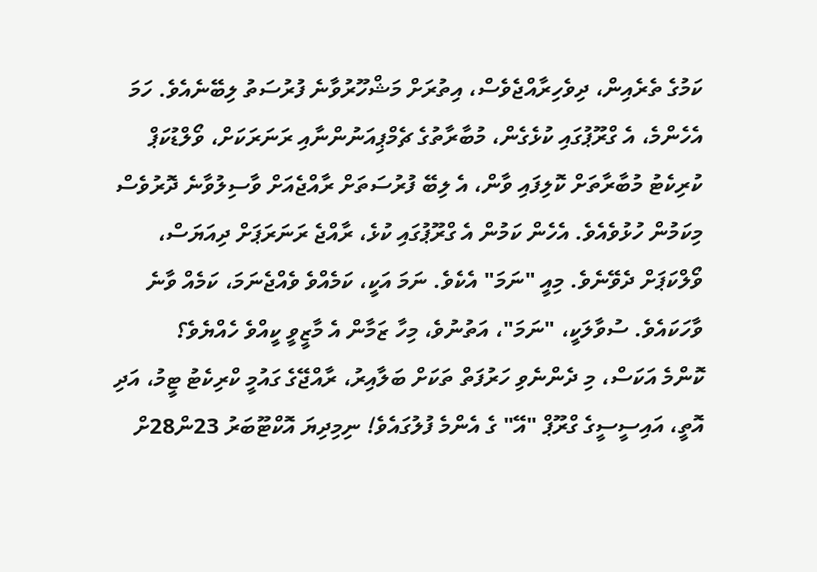ކަމުގެ ތެރެއިން، ދިވެހިރާއްޖެވެސް، އިތުރަށް މަޝްހޫރުވާނެ ފުރުސަތު ލިބޭނެއެވެ. ހަމަ އެހެންމެ، އެ ގްރޫޕުގައި ކުޅެގެން، މުބާރާތުގެ ޗެމްޕިއަނުންނާއި ރަނަރަކަށް، ވޯލްޑުކަޕް ކުރިކެޓު މުބާރާތަށް ކޮލިފައި ވާން، އެ ލިބޭ ފުރުސަތަށް ރާއްޖެއަށް ވާސިލުވާނެ ދޮރުވެސް މިކަމުން ހުޅުވެއެވެ. އެހެން ކަމުން އެ ގްރޫޕުގައި ކުޅެ، ރާއްޖެ ރަނަރަޕަށް ދިއަޔަސް، ވޯލްކަޕަށް ދެވޭނެވެ. މިއީ "ނަމަ" އެކެވެ. ނަމަ އަކީ، ކަމެއްވެ ވެއްޖެނަމަ، ކަމެއް ވާނެ ވާހަކައެވެ. ސުވާލަކީ، "ނަމަ"، އަތުނުވެ، މިހާ ޒަމާން އެ މާޒީވީ ކީއްވެ ހެއްޔެވެ؟
ކޮންމެ އަކަސް، މި ދެންނެވި ހަރުފަތް ތަކަށް ބަލާއިރު، ރާއްޖޭގެ ގައުމީ ކްރިކެޓު ޓީމު، އަދި އޮތީ، އައިސީސީގެ ގްރޫޕް "އޭ" ގެ އެންމެ ފުލުގައެވެ! ނިމިދިޔަ އޮކްޓޫބަރު 23ން28ށް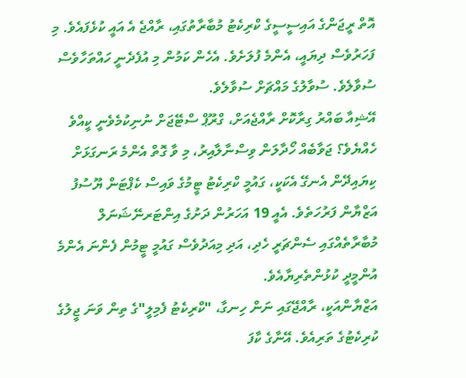އޮތް ރީޖަންގެ އައިސީސީގެ ކްރިކެޓު މުބާރާތުގައި، ރާއްޖެ އެ އައީ ކުޅެފައެވެ. މި ފަހަރުވެސް ދިޔައީ، އެންމެ ފުލަށެވެ. އެހެން ކަމުން މި އުފެދެނީ ހައްތަހާވެސް ސުވާލެވެ. ސުވާލުގެ މައްޗަށް ސުވާލެވެ.
އޭޝިއާ ބައްރު ގިރާކޮށް ރާއްޖެއަށް، ގްރޫޕް ސްޓޭޖަށް ނުނިކުމެވެނީ ކީއްވެ ހެއްޔެވެ؟ ޖަވާބެއް ހޯދާލަން ވިސްނާލާއިރު، މި ވާ ގޮތް އެންމެ ރަނގަޅަށް ކިޔައިދޭން އެނގޭ އެކަކީ، ގައުމީ ކްރިކެޓު ޓީމުގެ ވައިސް ކެޕްޓަން ޔޫސުފު އަޒްޔާން ފަރުހަތެވެ. އެއީ 19 އަހަރުން ދަށުގެ އިންޓަރނޭޝަނަލް މުބާރާތެއްގައި ސެންޗަރީ ހެދި، އަދި މިއަދުވެސް ގައުމީ ޓީމުން ފެންނަ އެންމެ އުންމީދީ ކުޅުންތެރިޔާއެވެ.
އަޒްޔާންއަކީ، ރާއްޖޭގައި ނަން ހިނގާ، "ކްރިކެޓު ފެމިލީ"ގެ ތިން ވަނަ ޖީލުގެ ކުރިކެޓުގެ ތަރިއެވެ. އޭނާގެ ކާފަ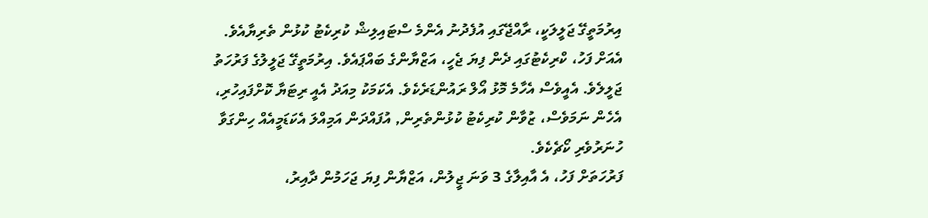އިރުމަތީގޭ ޖަލީލަކީ، ރާއްޖޭގައި އުފެދުނު އެންމެ ސްޓައިލިޝް ކުރިކެޓު ކުޅުން ތެރިޔާއެވެ. އެއަށް ފަހު، ކްރިކެޓުގައި ދެން ފިޔަ ޖެހީ، އަޒްޔާންގެ ބައްޕައެވެ. އިރުމަތީގޭ ޖަލީލުގެ ފަރުހަތު ޖަލީލެވެ. އެއީވެސް އެހާމެ މޮޅު އޯލް ރައުންޑަރެކެވެ. އެކަމަކު މިއަދު އެއީ ރިޓަޔާ ކޮށްފައިހުރި، އެހެން ނަމަވެސް، ޒުވާން ކުރިކެޓު ކުޅުންތެރިން, އުފައްދަން އަމިއްލަ އެކަޑަމީއެއް ހިންގަވާ ހުނަރުވެރި ކޯޗެކެވެ.
ފަރުހަތަށް ފަހު، އެ އާއިލާގެ 3 ވަނަ ޖީލުން، އަޒްޔާން ފިޔަ ޖަހަމުން ދާއިރު،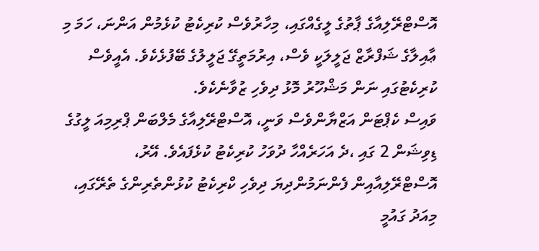އޮސްޓްރޭލިއާގެ ޕާތުގެ ލީގެއްގައި، މިހާރުވެސް ކުރިކެޓު ކުޅެމުން އަންނަ، ހަމަ މި ޢާއިލާގެ ޝަފްރާޒް ޖަލީލަކީ ވެސް، އިރުމަތީގޭ ޖަލީލުގެ ބޭފުޅެކެވެ. އެއީވެސް ކުރިކެޓުގައި ނަން މަޝްހޫރު މޮޅު ދިވެހި ޒުވާނެކެވެ.
ވައިސް ކެޕްޓަން އަޒްޔާންވެސް ވަނީ، އޮސްޓްރޭލިއާގެ މެލްބަން ޕްރިމިއަ ލީގުގެ ޑިވިޝަން 2 ގައި ،ދެ އަހަރެއްހާ ދުވަހު ކުރިކެޓު ކުޅެފައެވެ. އޭރު، އޮސްޓްރޭލިއާއިން ފެންނަމުންދިޔަ ދިވެހި ކްރިކެޓު ކުޅުންތެރިންގެ ތެރޭގައި، މިއަދު ގައުމީ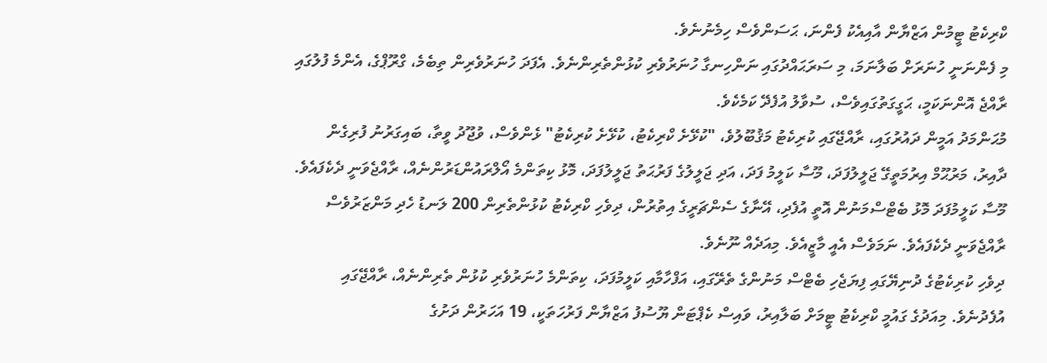ކްރިކެޓު ޓީމުން އަޒްޔާން އާއިއެކު ފެންނަ، ޙަސަންވެސް ހިމެނުނެވެ.
މި ފެންނަނީ ހުނަރަށް ބަލާނަމަ، މި ސަރަޙައްދުގައި ނަންހިނގާ ހުނަރުވެރި ކުޅުންތެރިންނެވެ. އެފަދަ ހުނަރުވެރިން ތިބެމެ، ގްރޫޕްގެ، އެންމެ ފުލުގައި ރާއްޖެ އޮންނަކަމީ، ޙަގީގަތުގައިވެސް، ސުވާލު އުފެދޭ ކަމެކެވެ.
މުޙަންމަދު އަމީން ދައުރުގައި، ރާއްޖޭގައި ކުރިކެޓު މަޤުބޫލުވެ، "ކުޅޭށެ ކްރިކެޓު، ކުޅޭށެ ކުރިކެޓު" ޅެންވެސް، ވުޖޫދު ވީތާ، ބައިގަރުނު ފުރިގެން ދާއިރު، މަރުޙޫމް އިރުމަތީގޭ ޖަލީލުފަދަ، މޫސާ ކަލީމު ފަދަ، އަދި ޖަލީލުގެ ފަރުޙަތު ޖަލީލުފަދަ، މޮޅު ކިތަންމެ އޯލްރައުންޑަރުންނެއް، ރާއްޖެވަނީ ދެކެފައެވެ. މޫސާ ކަލީމުފަދަ މޮޅު ބެޓްސްމަނުން އޮތީ އުފެދި، އޭނާގެ ސެންޗަރީގެ އިތުރުން، ދިވެހި ކްރިކެޓު ކުޅުންތެރިން 200 ލަނޑު ހެދި މަންޒަރުވެސް ރާއްޖެވަނީ ދެކެފައެވެ. ނަމަވެސް އެއީ މާޒީއެވެ. މިއަދެއް ނޫނެވެ.
ދިވެހި ކުރިކެޓުގެ ދުނިޔޭގައި ފިޔަޖެހި ބެޓްސް މަނުންގެ ތެރޭގައި، އަފްހާމާއި ކަލީމުފަދަ، ކިތަންމެ ހުނަރުވެރި ކުޅުން ތެރިންނެއް، ރާއްޖޭގައި އުފެދުނެވެ. މިއަދުގެ ގައުމީ ކްރިކެޓު ޓީމަށް ބަލާއިރު، ވައިސް ކެޕްޓަން ޔޫސުފު އަޒްޔާން ފަރުހަތަކީ، 19 އަހަރުން ދަށުގެ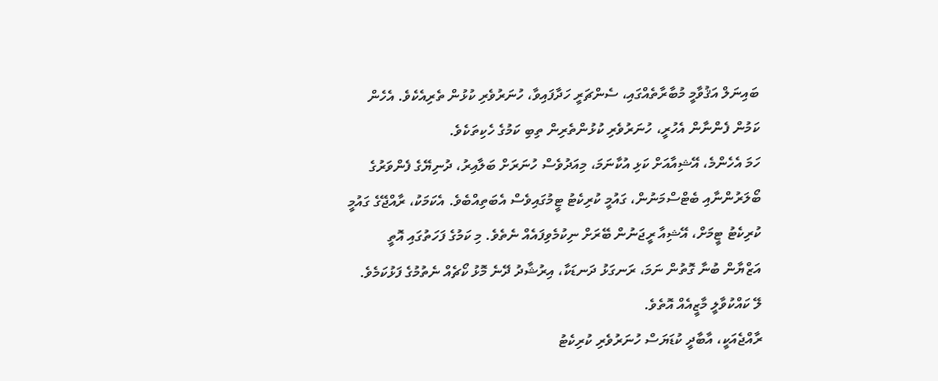ބައިނަލް އަޤުވާމީ މުބާރާތެއްގައި، ސެންޗަރީ ހަދާފައިވާ، ހުނަރުވެރި ކުޅުން ތެރިއެކެވެ. އެހެން ކަމުން ފެންނާން އެހުރީ، ހުނަރުވެރި ކުޅުންތެރިން ތިބި ކަމުގެ ހެކިތަކެވެ.
ހަމަ އެހެންމެ، އޭޝިއާއަށް ކަޅި އުކާނަމަ، މިއަދުވެސް ހުނަރަށް ބަލާއިރު، ދުނިޔޭގެ ފެންވަރުގެ ބޯލަރުންނާއި ބެޓްސްމަނުން، ގައުމީ ކުރިކެޓު ޓީމުގައިވެސް އެބަތިއްބެވެ. އެކަމަކު، ރާއްޖޭގެ ގައުމީ ކުރިކެޓު ޓީމަށް، އޭޝިއާ ރީޖަނުން ބޭރަށް ނިކުމެވިފައެއް ނެތެވެ. މި ކަމުގެ ފަހަތުގައި އޮތީ އަޒްޔާން ބުނާ ގޮތުން ނަމަ، ރަނގަޅު ދަނޑަކާ، އިރުޝާދު ދޭނެ މޮޅު ކޯޗެއް ނެތުމުގެ ފަޅުކަމެވެ.
ލޭ ކައްކުވާލީ މާޒީއެއް އޮތެވެ.
ރާއްޖެއަކީ، އާބާދީ ކުޑަޔަސް ހުނަރުވެރި ކުރިކެޓު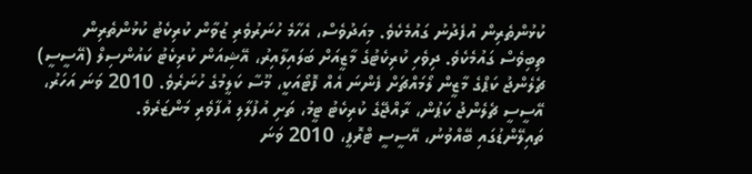ކުޅުންތެރިން އުފެދުނު ގައުމެކެވެ. މިއަދުވެސް، އެހާމެ ހުނަރުވެރި ޒުވާން ކުރިކެޓު ކުޅުންތެރިން ތިބިވެސް ގައުމެކެވެ. ދިވެހި ކުރިކެޓުގެ މާޒީއަށް ބަލައިލާއިރު، އޭޝިއަން ކުރިކެޓު ކައުންސިލް (އޭސީސީ) ޗެލެންޖު ކަޕްގެ މާޒީން ލޯމައްޗަށް ފެންނަ އެއް ފޮޓޯއަކީ، މޫސާ ކަލީމުގެ ހުނަރެވެ. 2010 ވަނަ އަހަރު، އޭސީސީ ޗެލެންޖު ކަޕުން، ރާއްޖޭގެ ކުރިކެޓު ޓީމު، ތަށި އުފުލާލި އުފާވެރި މަންޒަރެވެ.
ތައިލޭންޑުގައި ބޭއްވުނު، އޭސީސީ ޓްރޮފީ، 2010 ވަނަ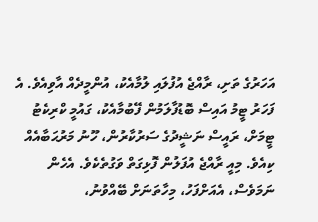އަހަރުގެ ތަށި، ރާއްޖެ އުފުލައި ލުމާއެކު، އުންމީދެއް އާވިއެވެ. އެ ފަހަރު ޓީމު އައިސް ބޮޑުފާލަމުން ފޭބުމާއެކު، ގައުމީ ކްރިކެޓު ޓީމަށް، ރައީސް ނަޝީދުގެ ސަރުކާރުން، ހޫނު މަރުޙަބާއެއް ކިއެވެ. މިއީ ރާއްޖެ އުފަލުން ފޮޅިގަތް ވަގުތެކެވެ. އެހެން ނަމަވެސް، އެއަށްފަހު، މިހާތަނަށް ބޭއްވުނު،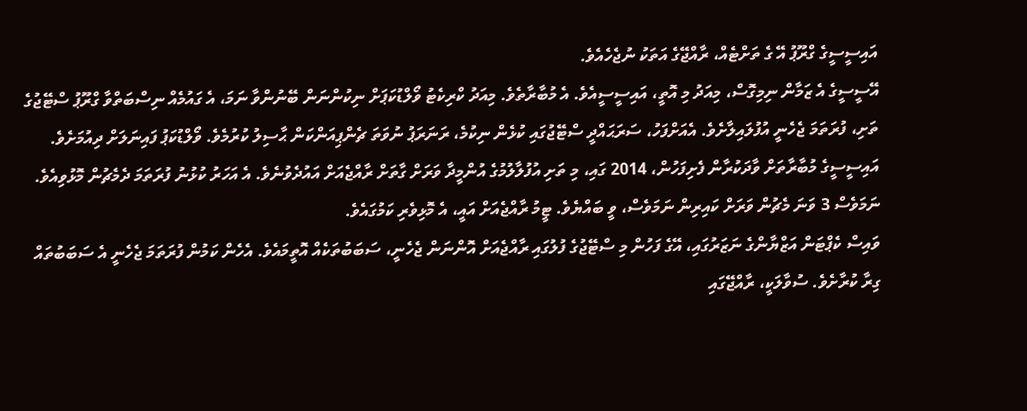އައިސީސީގެ ގްރޫޕު އޭ ގެ ތަށްޓެއް، ރާއްޖޭގެ އަތަކު ނުޖެހެއެވެ.
އޭސީސީގެ އެ ޒަމާން ނިމިގޮސް، މިއަދު މި އޮތީ، އައިސީސީއެވެ. އެ މުބާރާތެވެ. މިއަދު ކްރިކެޓު ވޯލްޑުކަޕަށް ނިކުންނަން ބޭނުންވާ ނަމަ، އެ ގައުމެއް ނިސްބަތްވާ ގްރޫޕު ސްޓޭޖުގެ ތަށި، ފުރަތަމަ ޖެހެނީ އުފުލައިލާށެވެ. އެއަށްފަހު، ސަރަޙައްދީ ސްޓޭޖުގައި ކުޅެން ނިކުމެ، ރަނަރަޕު ނުވަތަ ޗެންޕިއަންކަން ޙާސިލު ކުރުމެވެ. ވޯލްޑުކަޕު ފައިނަލަށް ދިއުމަށެވެ.
އައިސީސީގެ މުބާރާތަށް ވާދަކުރާން ފެށިފަހުން، 2014 ގައި، މި ތަށި އުފުލާލުމުގެ އުންމީދާ ވަރަށް ގާތަށް ރާއްޖެއަށް އައުދެވުނެވެ. އެ އަހަރު ކުޅުނު ފުރަތަމަ ދެމެޗުން މޮޅުވިއެވެ. ނަމަވެސް 3 ވަނަ މެޗުން ވަރަށް ކައިރިން ނަމަވެސް، ވީ ބައްޔެވެ. ޓީމު ރާއްޖެއަށް އައީ، އެ މޮޅިވެރި ކަމުގައެވެ.
ވައިސް ކެޕްޓަން އަޒްޔާންގެ ނަޒަރުގައި، އޭގެ ފަހުން މި ސްޓޭޖުގެ ފުލުގައި ރާއްޖެއަށް އޮންނަން ޖެހެނީ، ސަބަބުތަކެއް އޮތީމައެވެ. އެހެން ކަމުން ފުރަތަމަ ޖެހެނީ އެ ސަބަބުތައް ގިރާ ކުރާށެވެ. ސުވާލަކީ، ރާއްޖޭގައި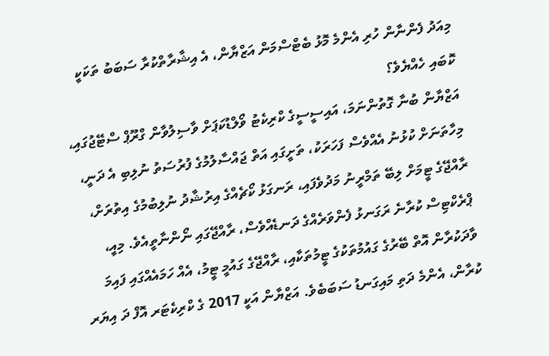މިއަދު ފެންނާން ހުރި އެންމެ މޮޅު ބެޓްސްމަން އަޒްޔާން، އެ އިޝާރާތްކުރާ ސަބަބު ތަކަކީ ކޮބައި ހެއްޔެވެ؟
އަޒްޔާން ބުނާ ގޮތުންނަމަ، އައިސީސީގެ ކްރިކެޓު ވޯލްޑުކަޕަށް ވާސިލުވާން ގްރޫޕް ސްޓޭޖުގައި، މިހާތަނަށް ކުޅުނު އެއްވެސް ފަހަރަކު، ތަށީގައި އަތް ޖައްސާލުމުގެ ފުރުސަތު ނުލިބި އެ ދަނީ، ރާއްޖޭގެ ޓީމަށް ލިބޭ ތަމްރީނު މަދުވެފައި، ރަނގަޅު ކޯޗެއްގެ އިރުޝާދު ނުލިބުމުގެ އިތުރަށް، ޕްރެކްޓިސް ކުރާނެ ރަގަނޅު ފެންވަރެއްގެ ދަނޑެއްވެސް، ރާއްޖޭގައި ނޯންނާތީއެވެ. މިއީ، ވާދަކުރާން އޮތް ބޭރުގެ ގައުމުތަކުގެ ޓީމުތަކާއި، ރާއްޖޭގެ ގައުމީ ޓީމު، އެއް ހަމައެއްގައި ފައިމަ ކުރާން، އެންމެ ދަތި މައިގަނޑު ސަބަބެވެ. އަޒްޔާން އަކީ 2017 ގެ ކްރިކެޓަރ އޮފް ދަ އިޔަރ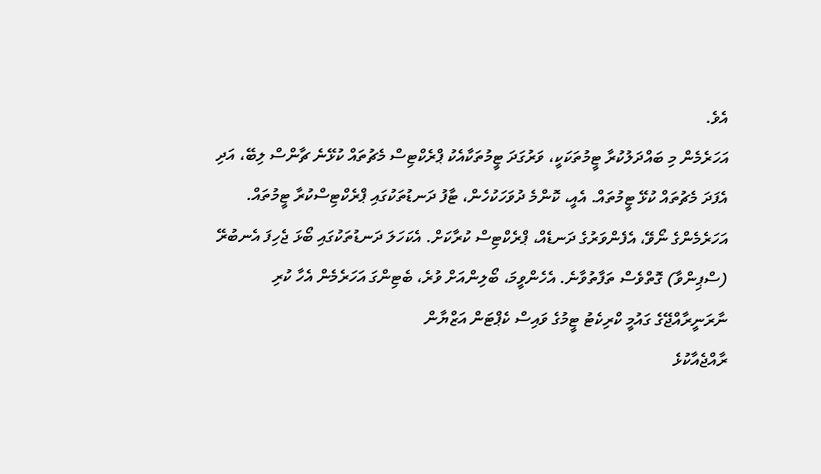އެވެ.
އަހަރެމެން މި ބައްދަލުކުރާ ޓީމުތަކަކީ، ވަރުގަދަ ޓީމުތަކާއެކު ޕްރެކްޓިސް މެޗުތައް ކުޅޭނެ ޗާންސް ލިބޭ، އަދި އެފަދަ މެޗުތައް ކުޅޭ ޓީމުތައް. އެއީ، ކޮންމެ ދުވަހަކުހެން، ޓާފު ދަނޑުތަކުގައި ޕްރެކްޓިސްކުރާ ޓީމުތައް. އަހަރެމެންގެ ނޯވޭ، އެފެންވަރުގެ ދަނޑެއް، ޕްރެކްޓިސް ކުރާކަށް. އެކަހަލަ ދަނޑުތަކުގައި ބޯޅަ ޖެހިފަ އެނބުރޭ (ސްޕިންވާ) ގޮތްވެސް ތަފާތުވާނެ. އެހެންވީމަ، ބޯލިންއަށް ވުރެ، ބެޓިންގަ އަހަރެމެން އެހާ ކުރި ނާރަނީރާއްޖޭގެ ގައުމީ ކްރިކެޓު ޓީމުގެ ވައިސް ކެޕްޓަން އަޒްޔާން
ރާއްޖެއާކުޅެ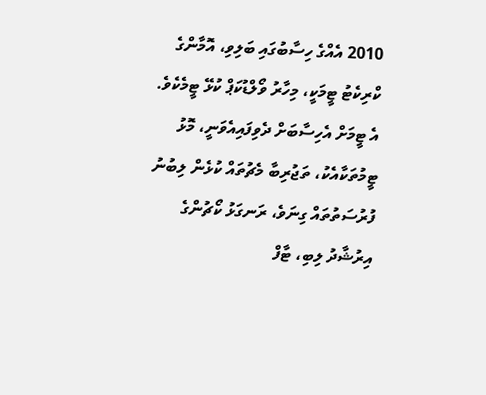2010 އެއްގެ ހިސާބުގައި ބަލިވި، އޮމާންގެ ކްރިކެޓު ޓީމަކީ، މިހާރު ވޯލްޑުކަޕް ކުޅޭ ޓީމެކެވެ. އެ ޓީމަށް އެހިސާބަށް ދެވިފައިއެވަނީ، މޮޅު ޓީމުތަކާއެކު، ތަޖުރިބާ މެޗުތައް ކުޅެން ލިބުނު ފުރުސަތުތައް ގިނަވެ، ރަނގަޅު ކޯޗުންގެ އިރުޝާދު ލިބި، ޓާފް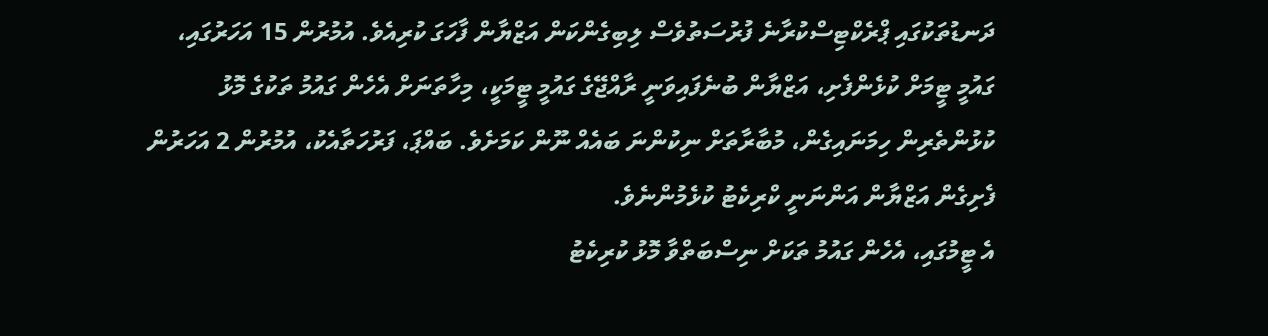ދަނޑުތަކުގައި ޕްރެކްޓިސްކުރާނެ ފުރުސަތުވެސް ލިބިގެންކަން އަޒްޔާން ފާހަގަ ކުރިއެވެ. އުމުރުން 15 އަހަރުގައި، ގައުމީ ޓީމަށް ކުޅެންފެށި، އަޒްޔާން ބުނެފައިވަނީ ރާއްޖޭގެ ގައުމީ ޓީމަކީ، މިހާތަނަށް އެހެން ގައުމު ތަކުގެ މޮޅު ކުޅުންތެރިން ހިމަނައިގެން، މުބާރާތަށް ނިކުންނަ ބައެއް ނޫން ކަމަށެވެ. ބައްޕަ، ފަރުހަތާއެކު، އުމުރުން 2 އަހަރުން ފެށިގެން އަޒްޔާން އަންނަނީ ކްރިކެޓު ކުޅެމުންނެވެ.
އެ ޓީމުގައި، އެހެން ގައުމު ތަކަށް ނިސްބަތްވާ މޮޅު ކުރިކެޓު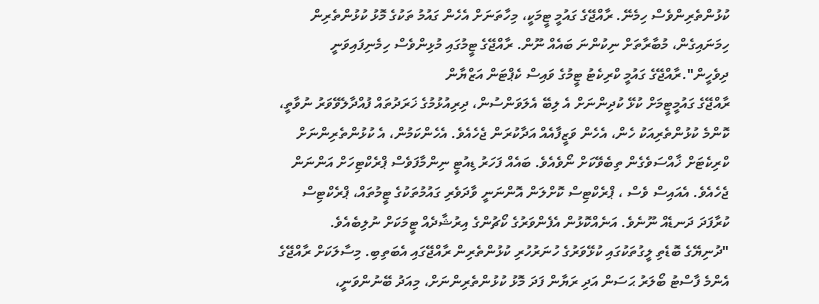ކުޅުންތެރިންވެސް ހިމެނޭ. ރާއްޖޭގެ ގައުމީ ޓީމަކީ، މިހާތަނަށް އެހެން ގައުމު ތަކުގެ މޮޅު ކުޅުންތެރިން ހިމަނައިގެން، މުބާރާތަށް ނިކުންނަ ބައެއް ނޫން. ރާއްޖޭގެ ޓީމުގައި މުޅިންވެސް ހިމެނިފައިވަނީ ދިވެހީން".ރާއްޖޭގެ ގައުމީ ކްރިކެޓު ޓީމުގެ ވައިސް ކެޕްޓަން އަޒްޔާން
ރާއްޖޭގެ ގައުމީޓީމަށް ކުޅޭ ކުދިންނަށް އެ ލިބޭ އެލަވަންސުން، ދިރިއުޅުމުގެ ޚަރަދުތައް ފުއްދާލެވޭވަރު ނުވާތީ، ކޮންމެ ކުޅުންތެރިއަކު ހެން، އެހެން ވަޒީފާއެއް އަދާކުރަން ޖެހެއެވެ. އެހެންކަމުން، އެ ކުޅުންތެރިންނަށް ކްރިކެޓަށް ޚާއްސަވެގެން ތިބެވޭކަށް ނޯވެއެވެ. ބައެއް ފަހަރު ޑިއުޓީ ނިންމާފަވެސް ޕްރެކްޓިހަށް އަންނަން ޖެހެއެވެ. އެއައިސް ވެސް ، ޕްރެކްޓިސް ކޮށްލަން އޮންނަނީ ވާދަވެރި ގައުމުތަކުގެ ޓީމުތައް، ޕްރެކްޓިސް ކުރާފަދަ ދަނޑެއް ނޫނެވެ. އަނެއްކޮޅުން އެފެންވަރުގެ ކޯޗުންގެ އިރުޝާދެއް ޓީމަކަށް ނުލިބެއެވެ.
"ދުނިޔޭގެ ބޮޑެތި ލީގުތަކުގައި ކުޅޭވަރުގެ ހުނަރުހުރި ކުޅުންތެރިން ރާއްޖޭގައި އެބަތިބި. މިސާލަކަށް ރާއްޖޭގެ އެންމެ ފާސްޓު ބޯލަރު ޙަސަން އަދި ރަޔާން ފަދަ މޮޅު ކުޅުންތެރިންނަށް، މިއަދު ބޭނުންވަނީ،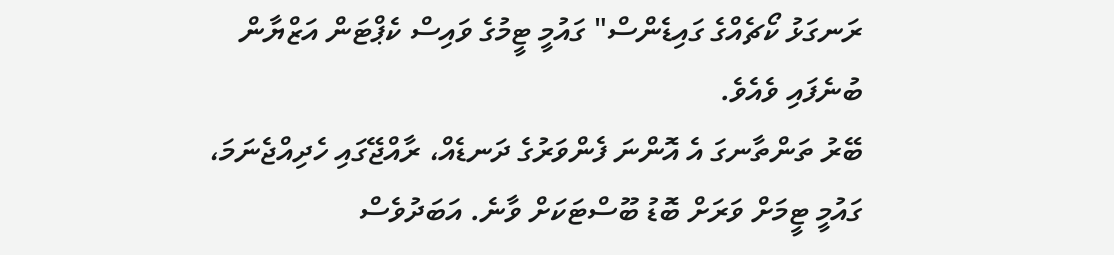ރަނގަޅު ކޯޗެއްގެ ގައިޑެންސް" ގައުމީ ޓީމުގެ ވައިސް ކެޕްޓަން އަޒްޔާން ބުނެފައި ވެއެވެ.
ބޭރު ތަންތާނގަ އެ އޮންނަ ފެންވަރުގެ ދަނޑެއް، ރާއްޖޭގައި ހެދިއްޖެނަމަ، ގައުމީ ޓީމަށް ވަރަށް ބޮޑު ބޫސްޓަކަށް ވާނެ. އަބަދުވެސް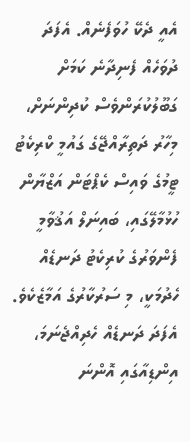އެއީ ދެކޭ ހުވަފެނެއް. އެފަދަ ދުވަހެއް ފެނިދާނެ ކަމަށް ގަބޫލުކުރަންވެސް ކުދިންނަށް، މިހާރު ދަތިރާއްޖޭގެ ގައުމީ ކްރިކެޓު ޓީމުގެ ވައިސް ކެޕްޓަން އަޒްޔާން
ހުޅުމާލޭގައި، ބައިނަލް އަޤުވާމީ ފެންވަރުގެ ކުރިކެޓު ދަނޑެއް ހެދުމަކީ، މި ސަރުކާރުގެ އަމާޒެކެވެ. އެފަދަ ދަނޑެއް ހެދިއްޖެނަމަ، އިންޑިއާގައި އޮންނަ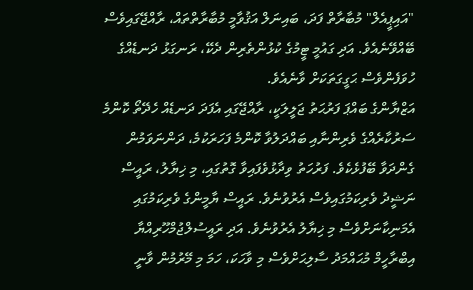"އައިޕީއެލް" މުބާރާތް ފަދަ، ބައިނަލް އަޤުވާމީ މުބާރާތްތައް، ރާއްޖޭގައިވެސް ބޭއްވޭނެއެވެ. އަދި ގައުމީ ޓީމުގެ ކުޅުންތެރިން ދެކޭ، ރަނގަޅު ދަނޑެއްގެ ހުވަފެންވެސް ޙަގީގަތަކަށް ވާނެއެވެ.
އަޒްޔާންގެ ބައްޕަ ފަރުޙަތު ޖަލީލަކީ، ރާއްޖޭގައި އެފަދަ ދަނޑެއް ހެދޭތޯ ކޮންމެ ސަރުކާރެއްގެ ވެރިންނާއި ބައްދަލުވާ ކޮންމެ ފަހަރަކުމެ، ދަންނަވަމުން ގެންދަވާ ބޭފުޅެކެވެ. ފަރުހަތު ވިދާޅުވެފައިވާ ގޮތުގައި، މި ޚިޔާލު، ރައީސް ނަޝީދު ވެރިކަމުގައިވެސް އެރުވުނެވެ. ރައީސް ޔާމީންގެ ވެރިކަމުގައި އެމަނިކާނަށްވެސް މި ޚިޔާލު އެރުވުނެވެ. އަދި ރައީސުލްޖުމްހޫރިއްޔާ އިބްރާހީމް މުޙައްމަދު ސާލިޙަށްވެސް މި ވާހަކަ، ހަމަ މި މޭރުމުން ވާނީ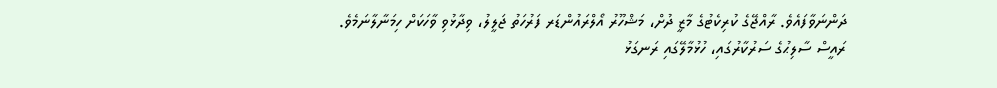ދަންނަވާފައެވެ. ރާއްޖޭގެ ކުރިކެޓުގެ މާޒީ ދުށް، މަޝްހޫރު އޯލްރައުންޑަރ ފަރުހަތު ޖަލީލު، ވިދާޅުވި ވާހަކަށް ހިމަނާލާނަމެވެ.
ރައީސް ސާލިޙުގެ ސަރުކާރުގައި، ހުޅުމާލޭގައި ރަނގަޅު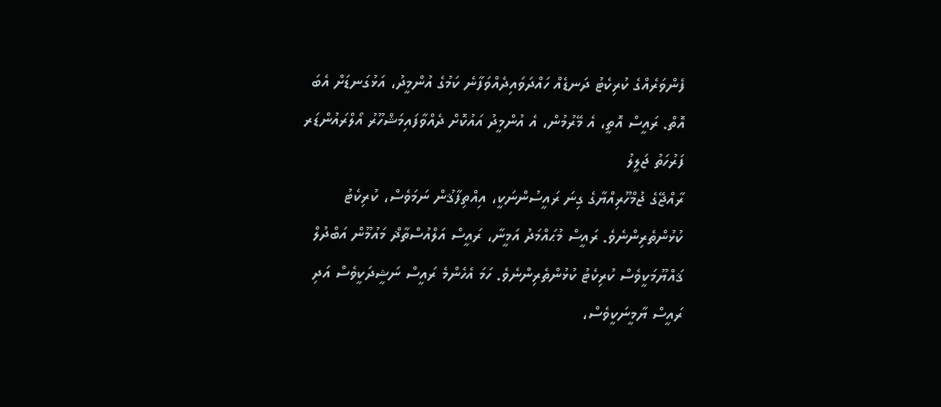ފެންވަރެއްގެ ކުރިކެޓު ދަނޑެއް ހައްދަވައިދެއްވަފާނެ ކަމުގެ އުންމީދު، އަޅުގަނޑަށް އެބަ އޮތް. ރައީސް އޮތީ، އެ މޭރުމުން، އެ އުންމީދު އައުކޮށް ދެއްވާފައިމަޝްހޫރު އޯލްރައުންޑަރ ފަރުހަތު ޖަލީލު
ރާއްޖޭގެ ޖުމްހޫރިއްޔާގެ ގިނަ ރައީސުންނަކީ، އިއްތިފާޤުން ނަމަވެސް، ކުރިކެޓު ކުޅުންތެރިންނެވެ. ރައީސް މުޙައްމަދު އަމީނާ، ރައީސް އަލްއުސްތާޛް މައުމޫން އަބްދުލް ޤައްޔޫމަކީވެސް ކުރިކެޓު ކުޅުންތެރިންނެވެ. ހަމަ އެހެންމެ ރައީސް ނަޝީދަކީވެސް އަދި ރައީސް ޔާމީނަކީވެސް،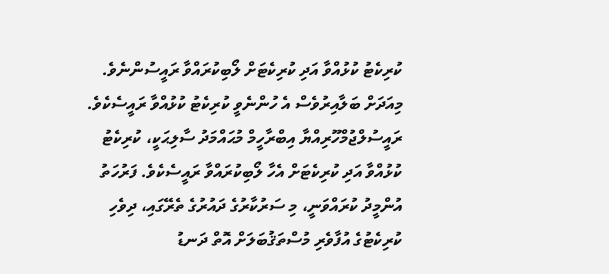ކުރިކެޓު ކުޅުއްވާ އަދި ކުރިކެޓަށް ލޯބިކުރައްވާ ރައީސުންނެވެ. މިއަދަށް ބަލާއިރުވެސް އެ ހުންނެވީ ކުރިކެޓު ކުޅުއްވާ ރައީސެކެވެ. ރައީސުލްޖުމްހޫރިއްޔާ އިބްރާހީމް މުޙައްމަދު ސާލިޙަކީ، ކުރިކެޓު ކުޅުއްވާ އަދި ކުރިކެޓަށް އެހާ ލޯބިކުރައްވާ ރައީސެކެވެ. ފަރުހަތު އުންމީދު ކުރައްވަނީ، މި ސަރުކާރުގެ ދައުރުގެ ތެރޭގައި، ދިވެހި ކުރިކެޓުގެ އުފާވެރި މުސްތަޤުބަލަށް އޮތް ދަނޑު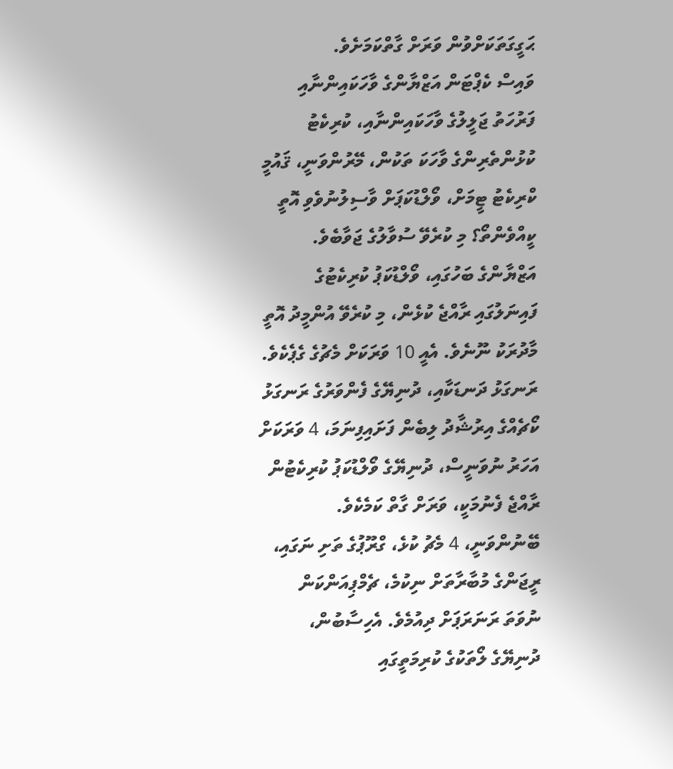ޙަގީގަތަކަށްވުން ވަރަށް ގާތްކަމަށެވެ.
ވައިސް ކެޕްޓަން އަޒްޔާންގެ ވާހަކައިންނާއި ފަރުހަތު ޖަލީލުގެ ވާހަކައިންނާއި، ކުރިކެޓު ކުޅުންތެރިންގެ ވާހަކަ ތަކުން، މޭރުންވަނީ، ޤައުމީ ކްރިކެޓު ޓީމަށް، ވޯލްޑުކަޕަށް ވާސިލުނުވެވި އޮތީ ކީއްވެންތޯ؟ މި ކުރެވޭ ސުވާލުގެ ޖަވާބެވެ.
އަޒްޔާންގެ ބަހުގައި، ވޯލްޑުކަޕު ކުރިކެޓުގެ ފައިނަލުގައި ރާއްޖެ ކުޅެން، މި ކުރެވޭ އުންމީދު އޮތީ މާދުރަކު ނޫނެވެ. އެއީ 10 ވަރަކަށް މެޗުގެ ގެޕެކެވެ. ރަނގަޅު ދަނޑަކާއި، ދުނިޔޭގެ ފެންވަރުގެ ރަނގަޅު ކޯޗެއްގެ އިރުޝާދު ލިބެން ފަށައިފިނަމަ، 4 ވަރަކަށް އަހަރު ނުވަނީސް، ދުނިޔޭގެ ވޯލްޑުކަޕު ކުރިކެޓުން ރާއްޖެ ފެނުމަކީ، ވަރަށް ގާތް ކަމެކެވެ. ބޭނުންވަނީ، 4 މެޗު ކުޅެ، ގްރޫޕުގެ ތަށި ނަގައި، ރީޖަންގެ މުބާރާތަށް ނިކުމެ، ޗެމްޕިއަންކަން ނުވަތަ ރަނަރަޕަށް ދިއުމެވެ. އެހިސާބުން، ދުނިޔޭގެ ލޯތަކުގެ ކުރިމަތީގައި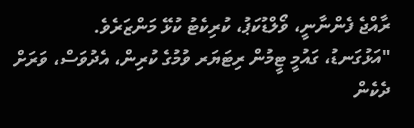ރާއްޖެ ފެންނާނީ، ވޯލްޑުކަޕު، ކުރިކެޓު ކުޅޭ މަންޒަރެވެ.
"އަޅުގަނޑު، ގައުމީ ޓީމުން ރިޓަޔަރ ވުމުގެ ކުރިން، އެދުވަސް، ވަރަށް ދެކެން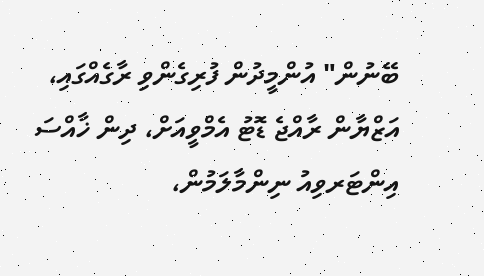ބޭނުން" އުންމީދުން ފުރިގެންވި ރާގެއްގައި، އަޒްޔާން ރާއްޖެ ޑޮޓު އެމްވީއަށް، ދިން ޚާއްސަ އިންޓަރވިއު ނިންމާލަމުން،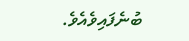ބުނެފައިވެއެވެ.